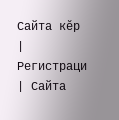Сайта кӗр | Регистраци | Сайта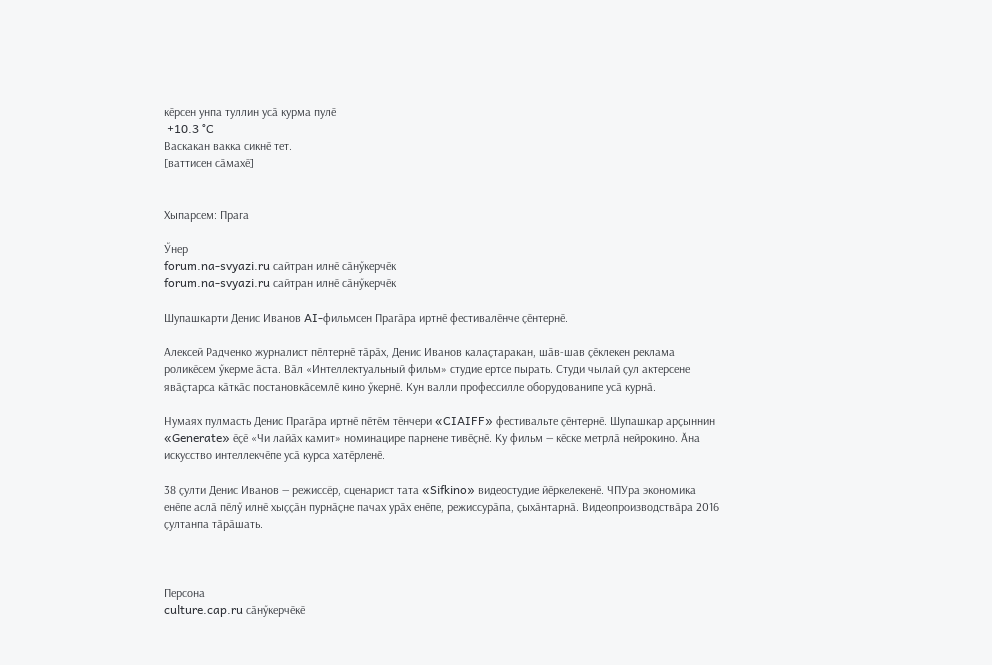кӗрсен унпа туллин усӑ курма пулӗ
 +10.3 °C
Васкакан вакка сикнӗ тет.
[ваттисен сӑмахӗ]


Хыпарсем: Прага

Ӳнер
forum.na-svyazi.ru сайтран илнӗ сӑнӳкерчӗк
forum.na-svyazi.ru сайтран илнӗ сӑнӳкерчӗк

Шупашкарти Денис Иванов AI-фильмсен Прагӑра иртнӗ фестивалӗнче ҫӗнтернӗ.

Алексей Радченко журналист пӗлтернӗ тӑрӑх, Денис Иванов калаҫтаракан, шӑв-шав ҫӗклекен реклама роликӗсем ӳкерме ӑста. Вӑл «Интеллектуальный фильм» студие ертсе пырать. Студи чылай ҫул актерсене явӑҫтарса кӑткӑс постановкӑсемлӗ кино ӳкернӗ. Кун валли профессилле оборудованипе усӑ курнӑ.

Нумаях пулмасть Денис Прагӑра иртнӗ пӗтӗм тӗнчери «CIAIFF» фестивальте ҫӗнтернӗ. Шупашкар арҫыннин «Generate» ӗҫӗ «Чи лайӑх камит» номинацире парнене тивӗҫнӗ. Ку фильм — кӗске метрлӑ нейрокино. Ӑна искусство интеллекчӗпе усӑ курса хатӗрленӗ.

38 ҫулти Денис Иванов — режиссёр, сценарист тата «Sifkino» видеостудие йӗркелекенӗ. ЧПУра экономика енӗпе аслӑ пӗлӳ илнӗ хыҫҫӑн пурнӑҫне пачах урӑх енӗпе, режиссурӑпа, ҫыхӑнтарнӑ. Видеопроизводствӑра 2016 ҫултанпа тӑрӑшать.



Персона
culture.cap.ru сӑнӳкерчӗкӗ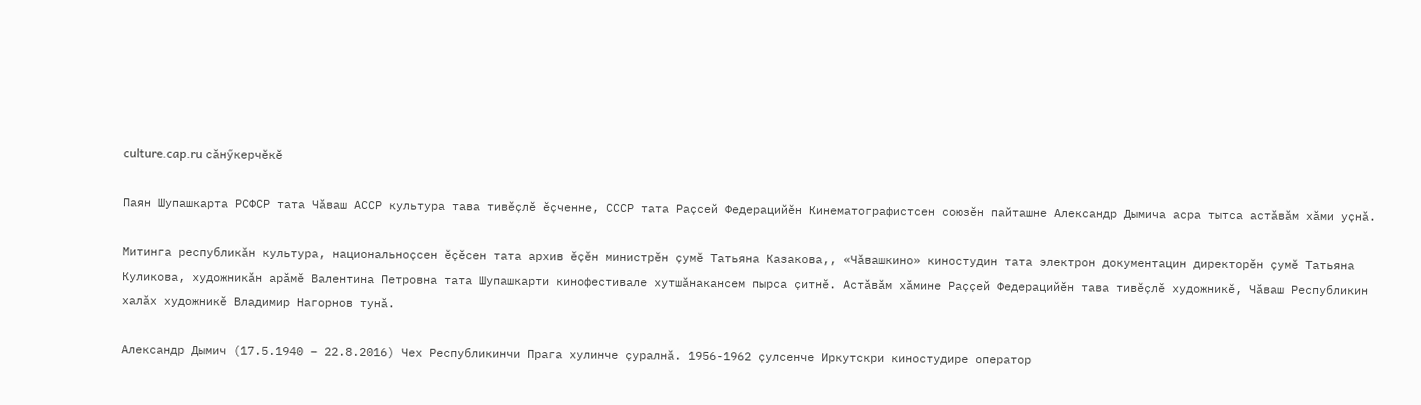culture.cap.ru сӑнӳкерчӗкӗ

Паян Шупашкарта РСФСР тата Чӑваш АССР культура тава тивӗҫлӗ ӗҫченне, СССР тата Раҫсей Федерацийӗн Кинематографистсен союзӗн пайташне Александр Дымича асра тытса астӑвӑм хӑми уҫнӑ.

Митинга республикӑн культура, национальноҫсен ӗҫӗсен тата архив ӗҫӗн министрӗн ҫумӗ Татьяна Казакова,, «Чӑвашкино» киностудин тата электрон документацин директорӗн ҫумӗ Татьяна Куликова, художникӑн арӑмӗ Валентина Петровна тата Шупашкарти кинофестивале хутшӑнакансем пырса ҫитнӗ. Астӑвӑм хӑмине Раҫҫей Федерацийӗн тава тивӗҫлӗ художникӗ, Чӑваш Республикин халӑх художникӗ Владимир Нагорнов тунӑ.

Александр Дымич (17.5.1940 – 22.8.2016) Чех Республикинчи Прага хулинче ҫуралнӑ. 1956-1962 ҫулсенче Иркутскри киностудире оператор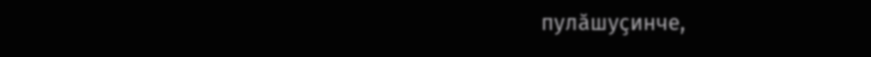пулӑшуҫинче,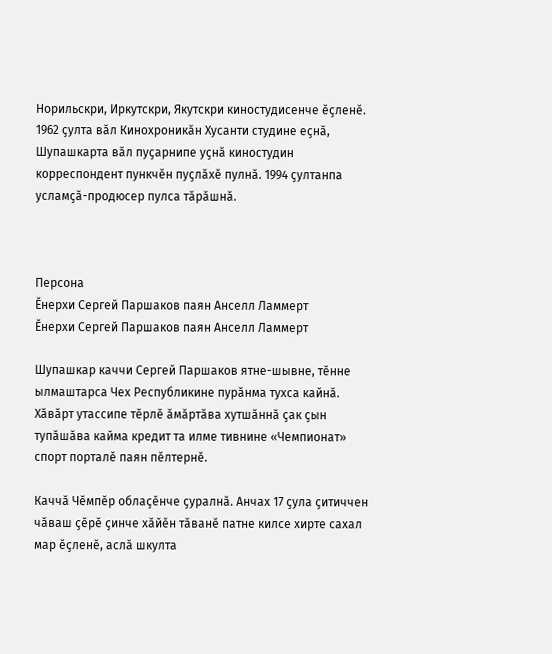Норильскри, Иркутскри, Якутскри киностудисенче ӗҫленӗ. 1962 ҫулта вӑл Кинохроникӑн Хусанти студине еҫнӑ, Шупашкарта вӑл пуҫарнипе уҫнӑ киностудин корреспондент пункчӗн пуҫлӑхӗ пулнӑ. 1994 ҫултанпа усламҫӑ-продюсер пулса тӑрӑшнӑ.



Персона
Ӗнерхи Сергей Паршаков паян Анселл Ламмерт
Ӗнерхи Сергей Паршаков паян Анселл Ламмерт

Шупашкар каччи Сергей Паршаков ятне-шывне, тӗнне ылмаштарса Чех Республикине пурӑнма тухса кайнӑ. Хӑвӑрт утассипе тӗрлӗ ӑмӑртӑва хутшӑннӑ ҫак ҫын тупӑшӑва кайма кредит та илме тивнине «Чемпионат» спорт порталӗ паян пӗлтернӗ.

Каччӑ Чӗмпӗр облаҫӗнче ҫуралнӑ. Анчах 17 ҫула ҫитиччен чӑваш ҫӗрӗ ҫинче хӑйӗн тӑванӗ патне килсе хирте сахал мар ӗҫленӗ, аслӑ шкулта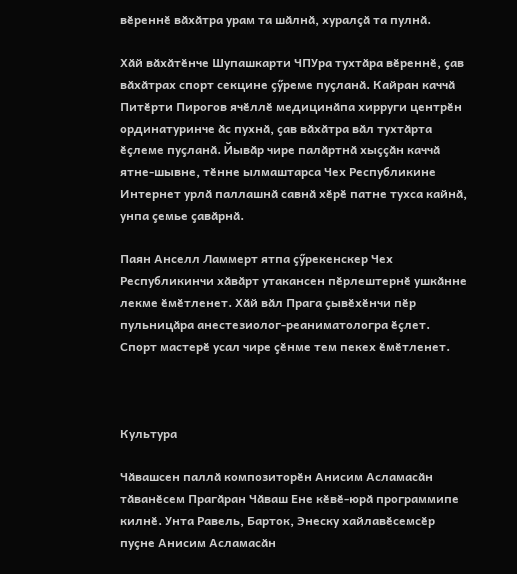вӗреннӗ вӑхӑтра урам та шӑлнӑ, хуралҫӑ та пулнӑ.

Хӑй вӑхӑтӗнче Шупашкарти ЧПУра тухтӑра вӗреннӗ, ҫав вӑхӑтрах спорт секцине ҫӳреме пуҫланӑ. Кайран каччӑ Питӗрти Пирогов ячӗллӗ медицинӑпа хирруги центрӗн ординатуринче ӑс пухнӑ, ҫав вӑхӑтра вӑл тухтӑрта ӗҫлеме пуҫланӑ. Йывӑр чире палӑртнӑ хыҫҫӑн каччӑ ятне-шывне, тӗнне ылмаштарса Чех Республикине Интернет урлӑ паллашнӑ савнӑ хӗрӗ патне тухса кайнӑ, унпа ҫемье ҫавӑрнӑ.

Паян Анселл Ламмерт ятпа ҫӳрекенскер Чех Республикинчи хӑвӑрт утакансен пӗрлештернӗ ушкӑнне лекме ӗмӗтленет. Хӑй вӑл Прага ҫывӗхӗнчи пӗр пульницӑра анестезиолог-реаниматологра ӗҫлет. Спорт мастерӗ усал чире ҫӗнме тем пекех ӗмӗтленет.



Культура

Чӑвашсен паллӑ композиторӗн Анисим Асламасӑн тӑванӗсем Прагӑран Чӑваш Ене кӗвӗ-юрӑ программипе килнӗ. Унта Равель, Барток, Энеску хайлавӗсемсӗр пуҫне Анисим Асламасӑн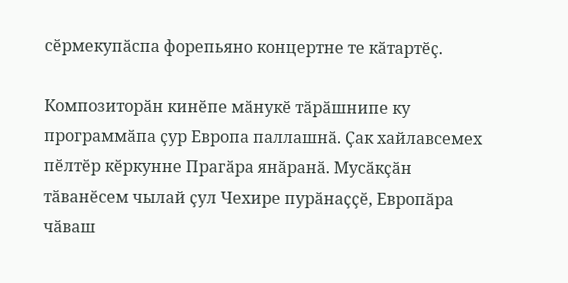сӗрмекупӑспа форепьяно концертне те кӑтартӗҫ.

Композиторӑн кинӗпе мӑнукӗ тӑрӑшнипе ку программӑпа ҫур Европа паллашнӑ. Ҫак хайлавсемех пӗлтӗр кӗркунне Прагӑра янӑранӑ. Мусӑкҫӑн тӑванӗсем чылай ҫул Чехире пурӑнаҫҫӗ, Европӑра чӑваш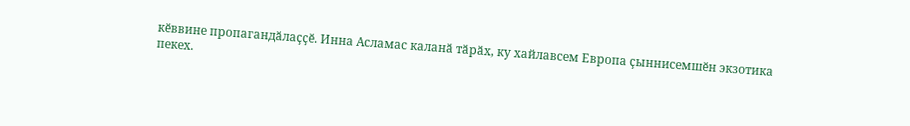кӗввине пропагандӑлаҫҫӗ. Инна Асламас каланӑ тӑрӑх, ку хайлавсем Европа ҫыннисемшӗн экзотика пекех.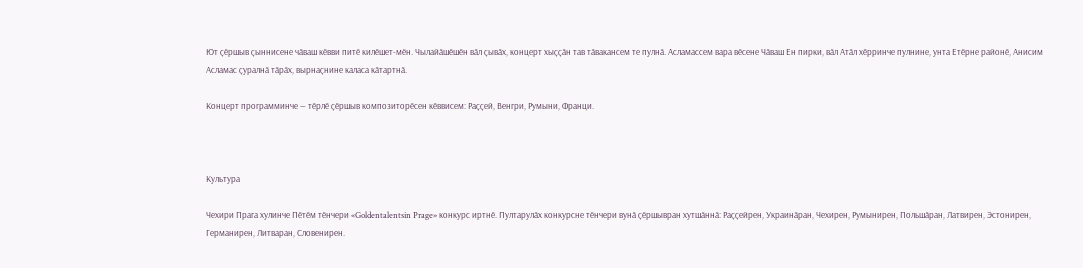Ют ҫӗршыв ҫыннисене чӑваш кӗвви питӗ килӗшет-мӗн. Чылайӑшӗшӗн вӑл ҫывӑх, концерт хыҫҫӑн тав тӑвакансем те пулнӑ. Асламассем вара вӗсене Чӑваш Ен пирки, вӑл Атӑл хӗрринче пулнине, унта Етӗрне районӗ, Анисим Асламас ҫуралнӑ тӑрӑх, вырнаҫнине каласа кӑтартнӑ.

Концерт программинче — тӗрлӗ ҫӗршыв композиторӗсен кӗввисем: Раҫҫей, Венгри, Румыни, Франци.



Культура

Чехири Прага хулинче Пӗтӗм тӗнчери «Goldentalentsin Prage» конкурс иртнӗ. Пултарулӑх конкурсне тӗнчери вунӑ ҫӗршывран хутшӑннӑ: Раҫҫейрен, Украинӑран, Чехирен, Румынирен, Польшӑран, Латвирен, Эстонирен, Германирен, Литваран, Словенирен.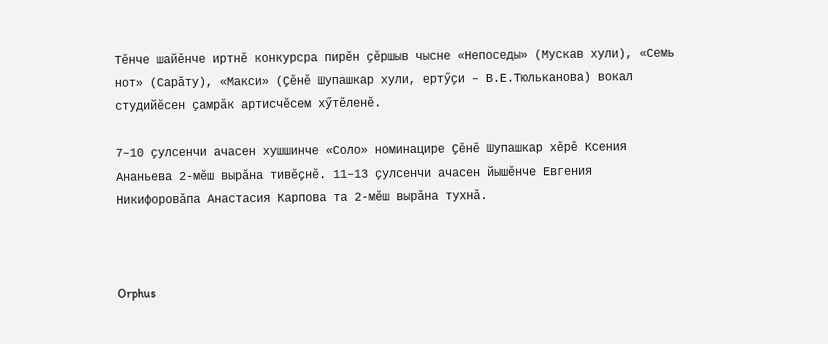Тӗнче шайӗнче иртнӗ конкурсра пирӗн ҫӗршыв чысне «Непоседы» (Мускав хули), «Семь нот» (Сарӑту), «Макси» (Ҫӗнӗ Шупашкар хули, ертӳҫи – В.Е.Тюльканова) вокал студийӗсен ҫамрӑк артисчӗсем хӳтӗленӗ.

7–10 ҫулсенчи ачасен хушшинче «Соло» номинацире Ҫӗнӗ Шупашкар хӗрӗ Ксения Ананьева 2-мӗш вырӑна тивӗҫнӗ. 11–13 ҫулсенчи ачасен йышӗнче Евгения Никифоровӑпа Анастасия Карпова та 2-мӗш вырӑна тухнӑ.



Orphus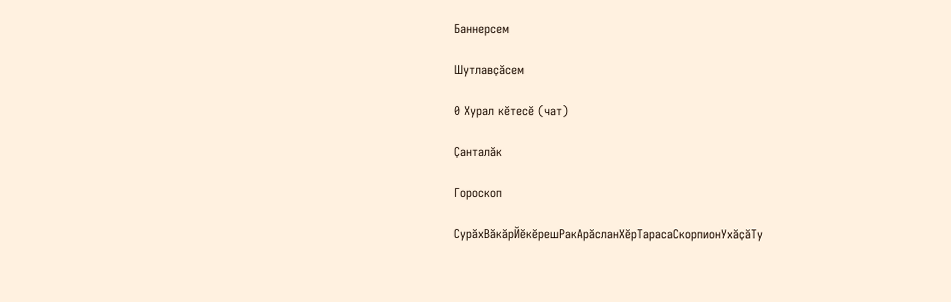Баннерсем

Шутлавҫӑсем

0 Хурал кӗтесӗ (чат)

Ҫанталӑк

Гороскоп

СурӑхВӑкӑрЙӗкӗрешРакАрӑсланХӗрТарасаСкорпионУхӑҫӑТу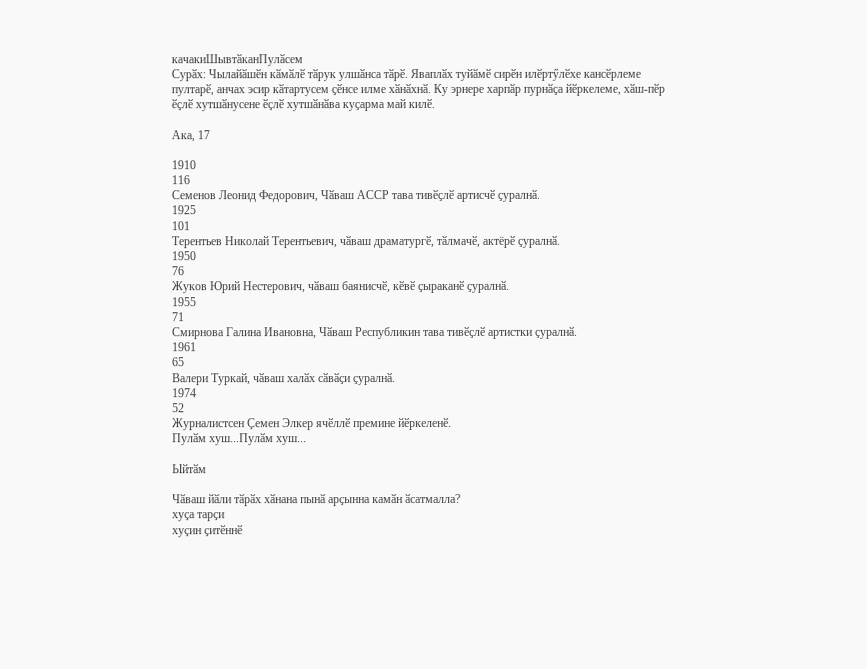качакиШывтӑканПулӑсем
Сурӑх: Чылайӑшӗн кӑмӑлӗ тӑрук улшӑнса тӑрӗ. Яваплӑх туйӑмӗ сирӗн илӗртӳлӗхе кансӗрлеме пултарӗ, анчах эсир кӑтартусем ҫӗнсе илме хӑнӑхнӑ. Ку эрнере харпӑр пурнӑҫа йӗркелеме, хӑш-пӗр ӗҫлӗ хутшӑнусене ӗҫлӗ хутшӑнӑва куҫарма май килӗ.

Ака, 17

1910
116
Семенов Леонид Федорович, Чӑваш АССР тава тивӗҫлӗ артисчӗ ҫуралнӑ.
1925
101
Терентьев Николай Терентьевич, чӑваш драматургӗ, тӑлмачӗ, актёрӗ ҫуралнӑ.
1950
76
Жуков Юрий Нестерович, чӑваш баянисчӗ, кӗвӗ ҫыраканӗ ҫуралнӑ.
1955
71
Смирнова Галина Ивановна, Чӑваш Республикин тава тивӗҫлӗ артистки ҫуралнӑ.
1961
65
Валери Туркай, чӑваш халӑх сӑвӑҫи ҫуралнӑ.
1974
52
Журналистсен Ҫемен Элкер ячӗллӗ премине йӗркеленӗ.
Пулӑм хуш...Пулӑм хуш...

Ыйтӑм

Чӑваш йӑли тӑрӑх хӑнана пынӑ арҫынна камӑн ӑсатмалла?
хуҫа тарҫи
хуҫин ҫитӗннӗ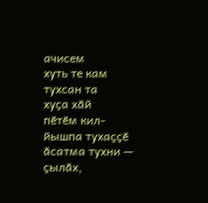ачисем
хуть те кам тухсан та
хуҫа хӑй
пӗтӗм кил-йышпа тухаҫҫӗ
ӑсатма тухни — ҫылӑх,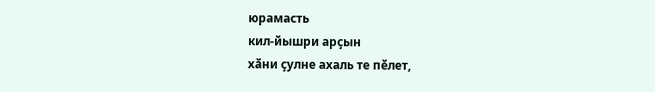юрамасть
кил-йышри арҫын
хӑни ҫулне ахаль те пӗлет,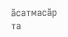ӑсатмасӑр та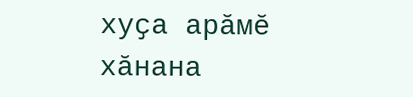хуҫа арӑмӗ
хӑнана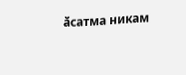ӑсатма никам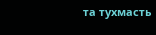та тухмасть